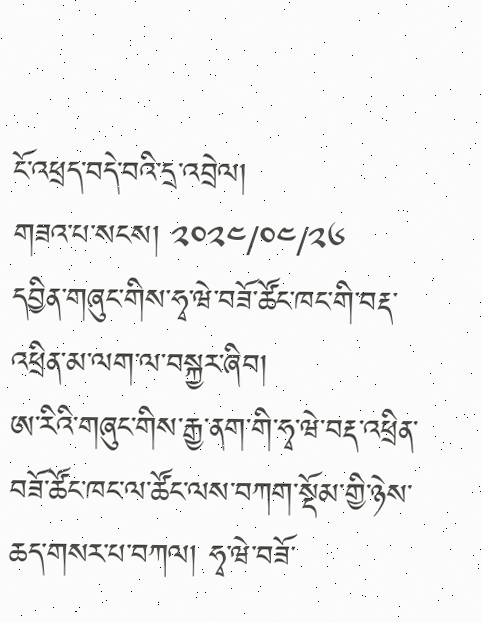ངོ་འཕྲད་བདེ་བའི་དྲ་འབྲེལ།
གཟའ་པ་སངས། ༢༠༢༤/༠༤/༢༦
དབྱིན་གཞུང་གིས་ཧྭ་ཝེ་བཟོ་ཚོང་ཁང་གི་བརྡ་འཕྲིན་མ་ལག་ལ་བསྐྱར་ཞིབ།
ཨ་རིའི་གཞུང་གིས་རྒྱ་ནག་གི་ཧྭ་ཝེ་བརྡ་འཕྲིན་བཟོ་ཚོང་ཁང་ལ་ཚོང་ལས་བཀག་སྡོམ་གྱི་ཉེས་ཆད་གསར་པ་བཀལ། ཧྭ་ཝེ་བཟོ་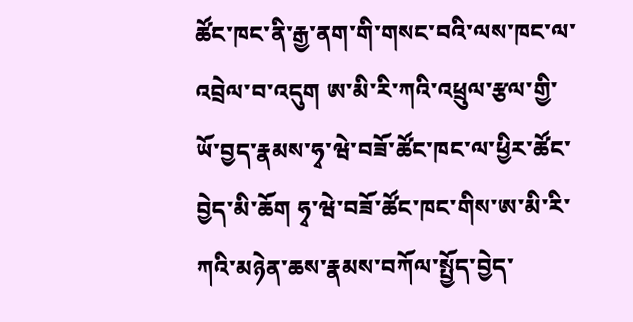ཚོང་ཁང་ནི་རྒྱ་ནག་གི་གསང་བའི་ལས་ཁང་ལ་འབྲེལ་བ་འདུག ཨ་མི་རི་ཀའི་འཕྲུལ་རྩལ་གྱི་ཡོ་བྱད་རྣམས་ཧྭ་ཝེ་བཟོ་ཚོང་ཁང་ལ་ཕྱིར་ཚོང་བྱེད་མི་ཆོག ཧྭ་ཝེ་བཟོ་ཚོང་ཁང་གིས་ཨ་མི་རི་ཀའི་མཉེན་ཆས་རྣམས་བཀོལ་སྤྱོད་བྱེད་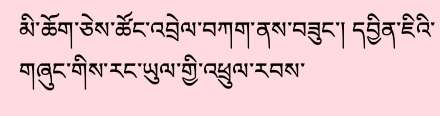མི་ཆོག་ཅེས་ཚོང་འབྲེལ་བཀག་ནས་བཟུང་། དབྱིན་ཇིའི་གཞུང་གིས་རང་ཡུལ་གྱི་འཕྲུལ་རབས་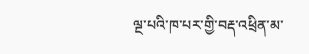ལྔ་པའི་ཁ་པར་གྱི་བརྡ་འཕྲིན་མ་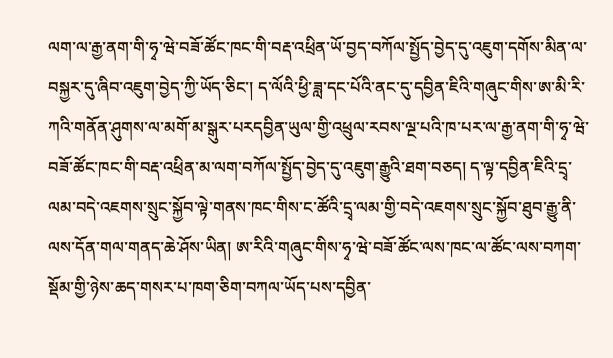ལག་ལ་རྒྱ་ནག་གི་ཧྭ་ཝེ་བཟོ་ཚོང་ཁང་གི་བརྡ་འཕྲིན་ཡོ་བྱད་བཀོལ་སྤྱོད་བྱེད་དུ་འཇུག་དགོས་མིན་ལ་བསྐྱར་དུ་ཞིབ་འཇུག་བྱེད་ཀྱི་ཡོད་ཅིང་། ད་ལོའི་ཕྱི་ཟླ་དང་པོའི་ནང་དུ་དབྱིན་ཇིའི་གཞུང་གིས་ཨ་མི་རི་ཀའི་གནོན་ཤུགས་ལ་མགོ་མ་སྒུར་པརདབྱིན་ཡུལ་གྱི་འཕྲུལ་རབས་ལྔ་པའི་ཁ་པར་ལ་རྒྱ་ནག་གི་ཧྭ་ཝེ་བཟོ་ཚོང་ཁང་གི་བརྡ་འཕྲིན་མ་ལག་བཀོལ་སྤྱོད་བྱེད་དུ་འཇུག་རྒྱུའི་ཐག་བཅད། ད་ལྟ་དབྱིན་ཇིའི་དྲྭ་ལམ་བདེ་འཇགས་སྲུང་སྐྱོབ་ལྟེ་གནས་ཁང་གིས་ང་ཚོའི་དྲྭ་ལམ་གྱི་བདེ་འཇགས་སྲུང་སྐྱོབ་ཐུབ་རྒྱུ་ནི་ལས་དོན་གལ་གནད་ཆེ་ཤོས་ཡིན། ཨ་རིའི་གཞུང་གིས་ཧྭ་ཝེ་བཟོ་ཚོང་ལས་ཁང་ལ་ཚོང་ལས་བཀག་སྡོམ་གྱི་ཉེས་ཆད་གསར་པ་ཁག་ཅིག་བཀལ་ཡོད་པས་དབྱིན་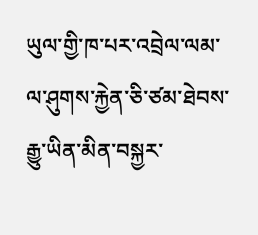ཡུལ་གྱི་ཁ་པར་འབྲེལ་ལམ་ལ་ཤུགས་རྐྱེན་ཅི་ཙམ་ཐེབས་རྒྱུ་ཡིན་མིན་བསྐྱར་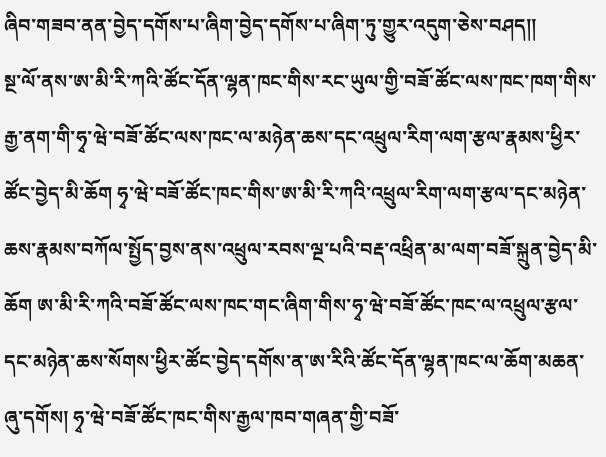ཞིབ་གཟབ་ནན་བྱེད་དགོས་པ་ཞིག་བྱེད་དགོས་པ་ཞིག་ཏུ་གྱུར་འདུག་ཅེས་བཤད།།
སྔ་ལོ་ནས་ཨ་མི་རི་ཀའི་ཚོང་དོན་ལྷན་ཁང་གིས་རང་ཡུལ་གྱི་བཟོ་ཚོང་ལས་ཁང་ཁག་གིས་རྒྱ་ནག་གི་ཧྭ་ཝེ་བཟོ་ཚོང་ལས་ཁང་ལ་མཉེན་ཆས་དང་འཕྲུལ་རིག་ལག་རྩལ་རྣམས་ཕྱིར་ཚོང་བྱེད་མི་ཆོག ཧྭ་ཝེ་བཟོ་ཚོང་ཁང་གིས་ཨ་མི་རི་ཀའི་འཕྲུལ་རིག་ལག་རྩལ་དང་མཉེན་ཆས་རྣམས་བཀོལ་སྤྱོད་བྱས་ནས་འཕྲུལ་རབས་ལྔ་པའི་བརྡ་འཕྲིན་མ་ལག་བཟོ་སྐྲུན་བྱེད་མི་ཆོག ཨ་མི་རི་ཀའི་བཟོ་ཚོང་ལས་ཁང་གང་ཞིག་གིས་ཧྭ་ཝེ་བཟོ་ཚོང་ཁང་ལ་འཕྲུལ་རྩལ་དང་མཉེན་ཆས་སོགས་ཕྱིར་ཚོང་བྱེད་དགོས་ན་ཨ་རིའི་ཚོང་དོན་ལྷན་ཁང་ལ་ཆོག་མཆན་ཞུ་དགོས། ཧྭ་ཝེ་བཟོ་ཚོང་ཁང་གིས་རྒྱལ་ཁབ་གཞན་གྱི་བཟོ་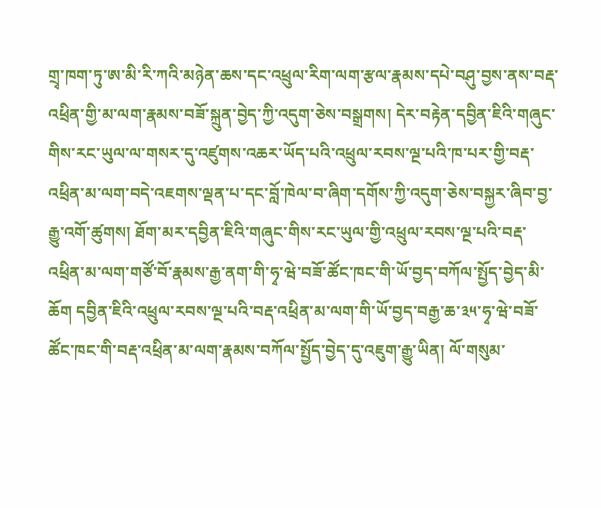གྲྭ་ཁག་ཏུ་ཨ་མི་རི་ཀའི་མཉེན་ཆས་དང་འཕྲུལ་རིག་ལག་རྩལ་རྣམས་དཔེ་བཤུ་བྱས་ནས་བརྡ་འཕྲིན་གྱི་མ་ལག་རྣམས་བཟོ་སྐྲུན་བྱེད་ཀྱི་འདུག་ཅེས་བསྒྲགས། དེར་བརྟེན་དབྱིན་ཇིའི་གཞུང་གིས་རང་ཡུལ་ལ་གསར་དུ་འཛུགས་འཆར་ཡོད་པའི་འཕྲུལ་རབས་ལྔ་པའི་ཁ་པར་གྱི་བརྡ་འཕྲིན་མ་ལག་བདེ་འཇགས་ལྡན་པ་དང་བློ་ཁེལ་བ་ཞིག་དགོས་ཀྱི་འདུག་ཅེས་བསྐྱར་ཞིབ་བྱ་རྒྱུ་འགོ་ཚུགས། ཐོག་མར་དབྱིན་ཇིའི་གཞུང་གིས་རང་ཡུལ་གྱི་འཕྲུལ་རབས་ལྔ་པའི་བརྡ་འཕྲིན་མ་ལག་གཙོ་བོ་རྣམས་རྒྱ་ནག་གི་ཧྭ་ཝེ་བཟོ་ཚོང་ཁང་གི་ཡོ་བྱད་བཀོལ་སྤྱོད་བྱེད་མི་ཆོག དབྱིན་ཇིའི་འཕྲུལ་རབས་ལྔ་པའི་བརྡ་འཕྲིན་མ་ལག་གི་ཡོ་བྱད་བརྒྱ་ཆ་༣༥་ཧྭ་ཝེ་བཟོ་ཚོང་ཁང་གི་བརྡ་འཕྲིན་མ་ལག་རྣམས་བཀོལ་སྤྱོད་བྱེད་དུ་འཇུག་རྒྱུ་ཡིན། ལོ་གསུམ་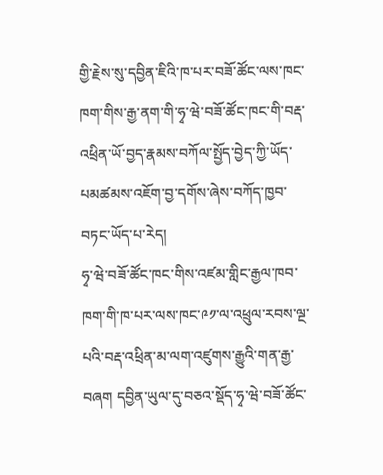གྱི་རྗེས་སུ་དབྱིན་ཇིའི་ཁ་པར་བཟོ་ཚོང་ལས་ཁང་ཁག་གིས་རྒྱ་ནག་གི་ཧྭ་ཝེ་བཟོ་ཚོང་ཁང་གི་བརྡ་འཕྲིན་ཡོ་བྱད་རྣམས་བཀོལ་སྤྱོད་བྱེད་ཀྱི་ཡོད་པམཚམས་འཇོག་བྱ་དགོས་ཞེས་བཀོད་ཁྱབ་བཏང་ཡོད་པ་རེད།
ཧྭ་ཝེ་བཟོ་ཚོང་ཁང་གིས་འཛམ་གླིང་རྒྱལ་ཁབ་ཁག་གི་ཁ་པར་ལས་ཁང་༩༡་ལ་འཕྲུལ་རབས་ལྔ་པའི་བརྡ་འཕྲིན་མ་ལག་འཛུགས་རྒྱུའི་གན་རྒྱ་བཞག དབྱིན་ཡུལ་དུ་བཅའ་སྡོད་ཧྭ་ཝེ་བཟོ་ཚོང་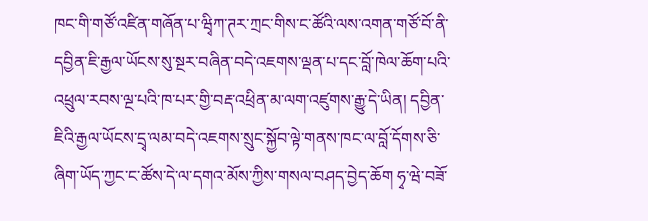ཁང་གི་གཙོ་འཛིན་གཞོན་པ་ཝྭིཀ་ཊར་ཀྲང་གིས་ང་ཚོའི་ལས་འགན་གཙོ་བོ་ནི་དབྱིན་ཇི་རྒྱལ་ཡོངས་སུ་སྔར་བཞིན་བདེ་འཇགས་ལྡན་པ་དང་བློ་ཁེལ་ཆོག་པའི་འཕྲུལ་རབས་ལྔ་པའི་ཁ་པར་གྱི་བརྡ་འཕྲིན་མ་ལག་འཛུགས་རྒྱུ་དེ་ཡིན། དབྱིན་ཇིའི་རྒྱལ་ཡོངས་དྲྭ་ལམ་བདེ་འཇགས་སྲུང་སྐྱོབ་ལྟེ་གནས་ཁང་ལ་བློ་དོགས་ཅི་ཞིག་ཡོད་ཀྱང་ང་ཚོས་དེ་ལ་དགའ་མོས་ཀྱིས་གསལ་བཤད་བྱེད་ཆོག ཧྭ་ཝེ་བཟོ་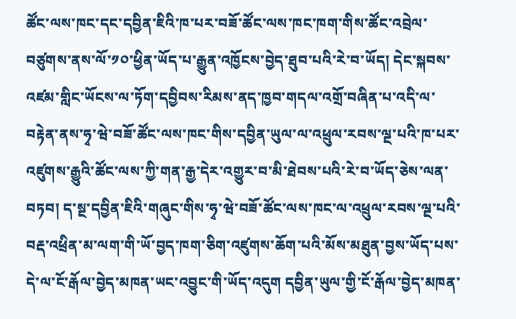ཚོང་ལས་ཁང་དང་དབྱིན་ཇིའི་ཁ་པར་བཟོ་ཚོང་ལས་ཁང་ཁག་གིས་ཚོང་འབྲེལ་བཙུགས་ནས་ལོ་༡༠་ཕྱིན་ཡོད་པ་རྒྱུན་འཁྱོངས་བྱེད་ཐུབ་པའི་རེ་བ་ཡོད། དེང་སྐབས་འཛམ་གླིང་ཡོངས་ལ་ཏོག་དབྱིབས་རིམས་ནད་ཁྱབ་གདལ་འགྲོ་བཞིན་པ་འདི་ལ་བརྟེན་ནས་ཧྭ་ཝེ་བཟོ་ཚོང་ལས་ཁང་གིས་དབྱིན་ཡུལ་ལ་འཕྲུལ་རབས་ལྔ་པའི་ཁ་པར་འཛུགས་རྒྱུའི་ཚོང་ལས་ཀྱི་གན་རྒྱ་དེར་འགྱུར་བ་མི་ཐེབས་པའི་རེ་བ་ཡོད་ཅེས་ལན་བཏབ། ད་སྔ་དབྱིན་ཇིའི་གཞུང་གིས་ཧྭ་ཝེ་བཟོ་ཚོང་ལས་ཁང་ལ་འཕྲུལ་རབས་ལྔ་པའི་བརྡ་འཕྲིན་མ་ལག་གི་ཡོ་བྱད་ཁག་ཅིག་འཛུགས་ཆོག་པའི་མོས་མཐུན་བྱས་ཡོད་པས་དེ་ལ་ངོ་རྒོལ་བྱེད་མཁན་ཡང་འབྱུང་གི་ཡོད་འདུག དབྱིན་ཡུལ་གྱི་ངོ་རྒོལ་བྱེད་མཁན་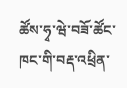ཚོས་ཧྭ་ཝེ་བཟོ་ཚོང་ཁང་གི་བརྡ་འཕྲིན་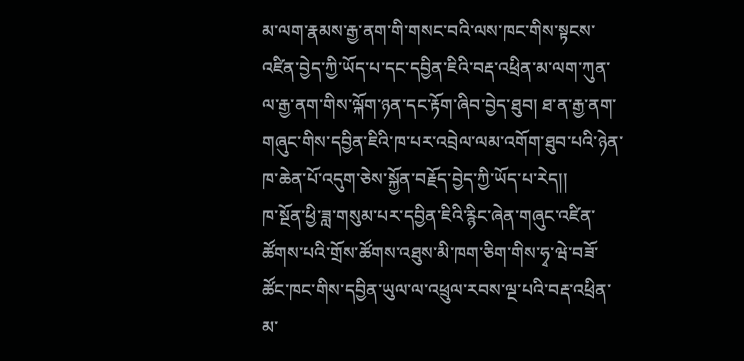མ་ལག་རྣམས་རྒྱ་ནག་གི་གསང་བའི་ལས་ཁང་གིས་སྟངས་འཛིན་བྱེད་ཀྱི་ཡོད་པ་དང་དབྱིན་ཇིའི་བརྡ་འཕྲིན་མ་ལག་ཀུན་ལ་རྒྱ་ནག་གིས་ལྐོག་ཉན་དང་རྟོག་ཞིབ་བྱེད་ཐུབ། ཐ་ན་རྒྱ་ནག་གཞུང་གིས་དབྱིན་ཇིའི་ཁ་པར་འབྲེལ་ལམ་འགོག་ཐུབ་པའི་ཉེན་ཁ་ཆེན་པོ་འདུག་ཅེས་སྐྱོན་བརྗོད་བྱེད་ཀྱི་ཡོད་པ་རེད།།
ཁ་སྔོན་ཕྱི་ཟླ་གསུམ་པར་དབྱིན་ཇིའི་རྙིང་ཞེན་གཞུང་འཛིན་ཚོགས་པའི་གྲོས་ཚོགས་འཐུས་མི་ཁག་ཅིག་གིས་ཧྭ་ཝེ་བཟོ་ཚོང་ཁང་གིས་དབྱིན་ཡུལ་ལ་འཕྲུལ་རབས་ལྔ་པའི་བརྡ་འཕྲིན་མ་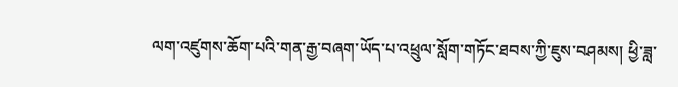ལག་འཛུགས་ཆོག་པའི་གན་རྒྱ་བཞག་ཡོད་པ་འཕྲུལ་སློག་གཏོང་ཐབས་ཀྱི་ཇུས་བཤམས། ཕྱི་ཟླ་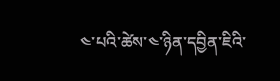༤་པའི་ཚེས་༤་ཉིན་དབྱིན་ཇིའི་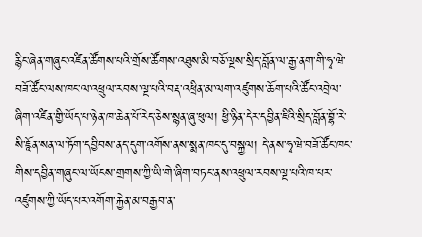རྙིང་ཞེན་གཞུང་འཛིན་ཚོགས་པའི་གྲོས་ཚོགས་འཐུས་མི་བཅོ་ལྔས་སྲིད་བློན་ལ་རྒྱ་ནག་གི་ཧྭ་ཝེ་བཟོ་ཚོང་ལས་ཁང་ལ་འཕྲུལ་རབས་ལྔ་པའི་བརྡ་འཕྲིན་མ་ལག་འཛུགས་ཆོག་པའི་ཚོང་འབྲེལ་ཞིག་འཛིན་གྱི་ཡོད་པ་ཉེན་ཁ་ཆེན་པོ་རེད་ཅེས་སྙན་ཞུ་ཕུལ། ཕྱི་ཉིན་དེར་དབྱིན་ཇིའི་སྲིད་བློན་བྷོ་རེ་སི་ཇཱོན་སན་ལ་ཏོག་དབྱིབས་ནད་དུག་འགོས་ནས་སྨན་ཁང་དུ་བསྐྱལ། དེ་ནས་ཧྭ་ཝེ་བཟོ་ཚོང་ཁང་གིས་དབྱིན་གཞུང་ལ་ཡོངས་གྲགས་ཀྱི་ཡི་གེ་ཞིག་བཏང་ནས་འཕྲུལ་རབས་ལྔ་པའི་ཁ་པར་འཛུགས་ཀྱི་ཡོད་པར་འགོག་རྐྱེན་མ་བརྒྱབ་ན་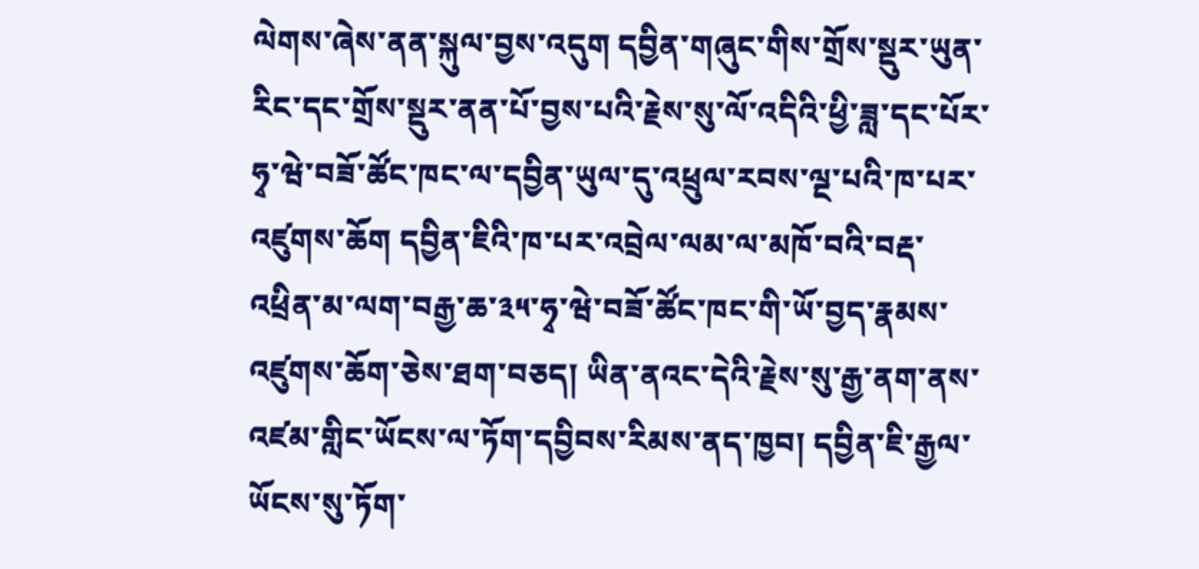ལེགས་ཞེས་ནན་སྐུལ་བྱས་འདུག དབྱིན་གཞུང་གིས་གྲོས་སྡུར་ཡུན་རིང་དང་གྲོས་སྡུར་ནན་པོ་བྱས་པའི་རྗེས་སུ་ལོ་འདིའི་ཕྱི་ཟླ་དང་པོར་ཧྭ་ཝེ་བཟོ་ཚོང་ཁང་ལ་དབྱིན་ཡུལ་དུ་འཕྲུལ་རབས་ལྔ་པའི་ཁ་པར་འཛུགས་ཆོག དབྱིན་ཇིའི་ཁ་པར་འབྲེལ་ལམ་ལ་མཁོ་བའི་བརྡ་འཕྲིན་མ་ལག་བརྒྱ་ཆ་༣༥་ཧྭ་ཝེ་བཟོ་ཚོང་ཁང་གི་ཡོ་བྱད་རྣམས་འཛུགས་ཆོག་ཅེས་ཐག་བཅད། ཡིན་ནའང་དེའི་རྗེས་སུ་རྒྱ་ནག་ནས་འཛམ་གླིང་ཡོངས་ལ་ཏོག་དབྱིབས་རིམས་ནད་ཁྱབ། དབྱིན་ཇི་རྒྱལ་ཡོངས་སུ་ཏོག་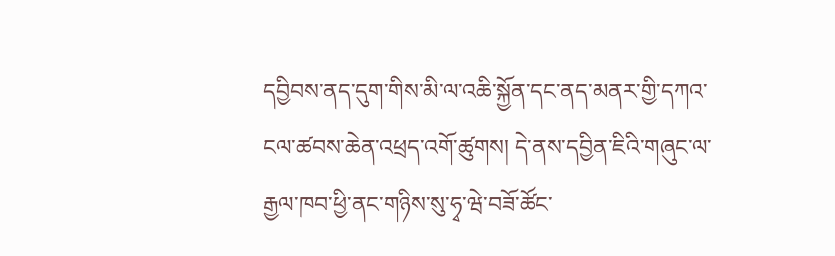དབྱིབས་ནད་དུག་གིས་མི་ལ་འཆི་སྐྱོན་དང་ནད་མནར་གྱི་དཀའ་ངལ་ཚབས་ཆེན་འཕྲད་འགོ་ཚུགས། དེ་ནས་དབྱིན་ཇིའི་གཞུང་ལ་རྒྱལ་ཁབ་ཕྱི་ནང་གཉིས་སུ་ཧྭ་ཝེ་བཟོ་ཚོང་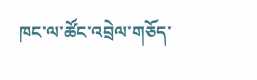ཁང་ལ་ཚོང་འབྲེལ་གཅོད་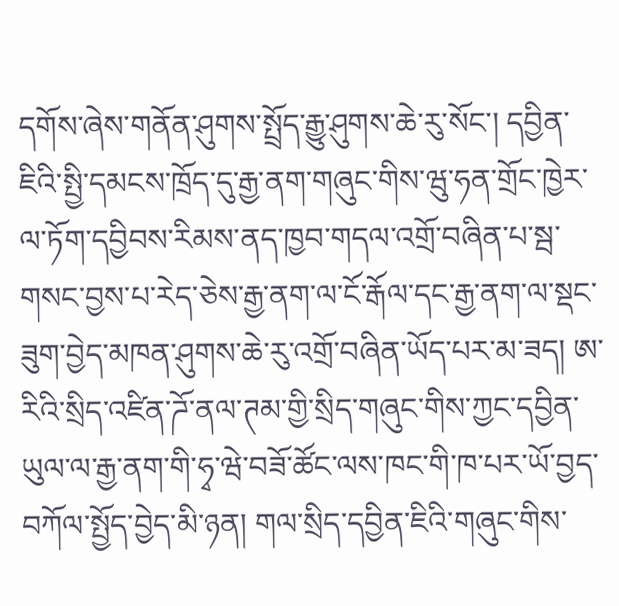དགོས་ཞེས་གནོན་ཤུགས་སྤྲོད་རྒྱུ་ཤུགས་ཆེ་རུ་སོང་། དབྱིན་ཇིའི་སྤྱི་དམངས་ཁྲོད་དུ་རྒྱ་ནག་གཞུང་གིས་ཝུ་ཧན་གྲོང་ཁྱེར་ལ་ཏོག་དབྱིབས་རིམས་ནད་ཁྱབ་གདལ་འགྲོ་བཞིན་པ་སྦ་གསང་བྱས་པ་རེད་ཅེས་རྒྱ་ནག་ལ་ངོ་རྒོལ་དང་རྒྱ་ནག་ལ་སྡང་ཟུག་བྱེད་མཁན་ཤུགས་ཆེ་རུ་འགྲོ་བཞིན་ཡོད་པར་མ་ཟད། ཨ་རིའི་སྲིད་འཛིན་ཌོ་ནལ་ཊམ་གྱི་སྲིད་གཞུང་གིས་ཀྱང་དབྱིན་ཡུལ་ལ་རྒྱ་ནག་གི་ཧྭ་ཝེ་བཟོ་ཚོང་ལས་ཁང་གི་ཁ་པར་ཡོ་བྱད་བཀོལ་སྤྱོད་བྱེད་མི་ཉན། གལ་སྲིད་དབྱིན་ཇིའི་གཞུང་གིས་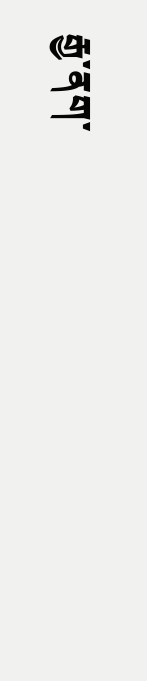རྒྱ་ནག་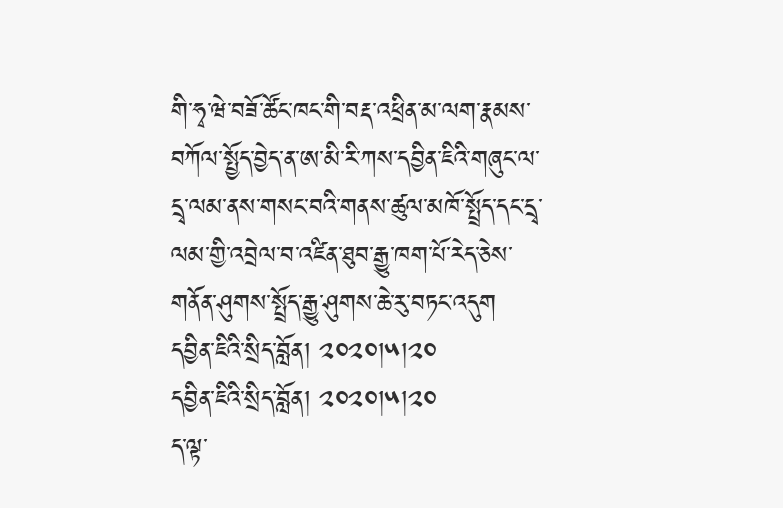གི་ཧྭ་ཝེ་བཟོ་ཚོང་ཁང་གི་བརྡ་འཕྲིན་མ་ལག་རྣམས་བཀོལ་སྤྱོད་བྱེད་ན་ཨ་མི་རི་ཀས་དབྱིན་ཇིའི་གཞུང་ལ་དྲྭ་ལམ་ནས་གསང་བའི་གནས་ཚུལ་མཁོ་སྤྲོད་དང་དྲྭ་ལམ་གྱི་འབྲེལ་བ་འཛིན་ཐུབ་རྒྱུ་ཁག་པོ་རེད་ཅེས་གནོན་ཤུགས་སྤྲོད་རྒྱུ་ཤུགས་ཆེ་རུ་བཏང་འདུག
དབྱིན་ཇིའི་སྲིད་བློན། ༢༠༢༠།༥།༢༠
དབྱིན་ཇིའི་སྲིད་བློན། ༢༠༢༠།༥།༢༠
ད་ལྟ་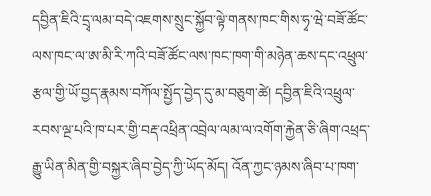དབྱིན་ཇིའི་དྲྭ་ལམ་བདེ་འཇགས་སྲུང་སྐྱོབ་ལྟེ་གནས་ཁང་གིས་ཧྭ་ཝེ་བཟོ་ཚོང་ལས་ཁང་ལ་ཨ་མི་རི་ཀའི་བཟོ་ཚོང་ལས་ཁང་ཁག་གི་མཉེན་ཆས་དང་འཕྲུལ་རྩལ་གྱི་ཡོ་བྱད་རྣམས་བཀོལ་སྤྱོད་བྱེད་དུ་མ་བཅུག་ཚེ། དབྱིན་ཇིའི་འཕྲུལ་རབས་ལྔ་པའི་ཁ་པར་གྱི་བརྡ་འཕྲིན་འབྲེལ་ལམ་ལ་འགོག་རྐྱེན་ཅི་ཞིག་འཕྲད་རྒྱུ་ཡིན་མིན་གྱི་བསྐྱར་ཞིབ་བྱེད་ཀྱི་ཡོད་མོད། འོན་ཀྱང་ཉམས་ཞིབ་པ་ཁག་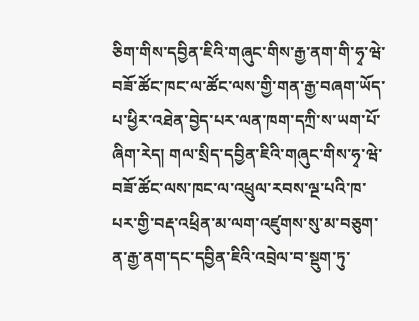ཅིག་གིས་དབྱིན་ཇིའི་གཞུང་གིས་རྒྱ་ནག་གི་ཧྭ་ཝེ་བཟོ་ཚོང་ཁང་ལ་ཚོང་ལས་གྱི་གན་རྒྱ་བཞག་ཡོད་པ་ཕྱིར་འཐེན་བྱེད་པར་ལན་ཁག་དཀྲི་ས་ཡག་པོ་ཞིག་རེད། གལ་སྲིད་དབྱིན་ཇིའི་གཞུང་གིས་ཧྭ་ཝེ་བཟོ་ཚོང་ལས་ཁང་ལ་འཕྲུལ་རབས་ལྔ་པའི་ཁ་པར་གྱི་བརྡ་འཕྲིན་མ་ལག་འཛུགས་སུ་མ་བཅུག་ན་རྒྱ་ནག་དང་དབྱིན་ཇིའི་འབྲེལ་བ་སྡུག་ཏུ་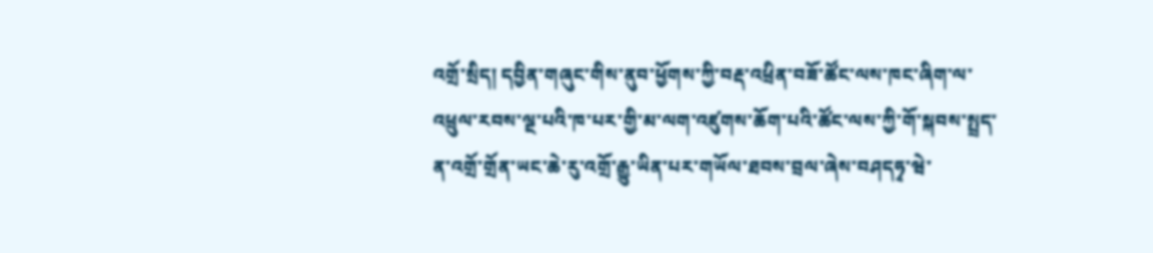འགྲོ་སྲིད། དབྱིན་གཞུང་གིས་ནུབ་ཕྱོགས་ཀྱི་བརྡ་འཕྲིན་བཟོ་ཚོང་ལས་ཁང་ཞིག་ལ་འཕྲུལ་རབས་ལྔ་པའི་ཁ་པར་གྱི་མ་ལག་འཛུགས་ཆོག་པའི་ཚོང་ལས་ཀྱི་གོ་སྐབས་སྤྲད་ན་འགྲོ་གྲོན་ཡང་ཆེ་རུ་འགྲོ་རྒྱུ་ཡིན་པར་གཡོལ་ཐབས་བྲལ་ཞེས་བཤདཧྭ་ཝེ་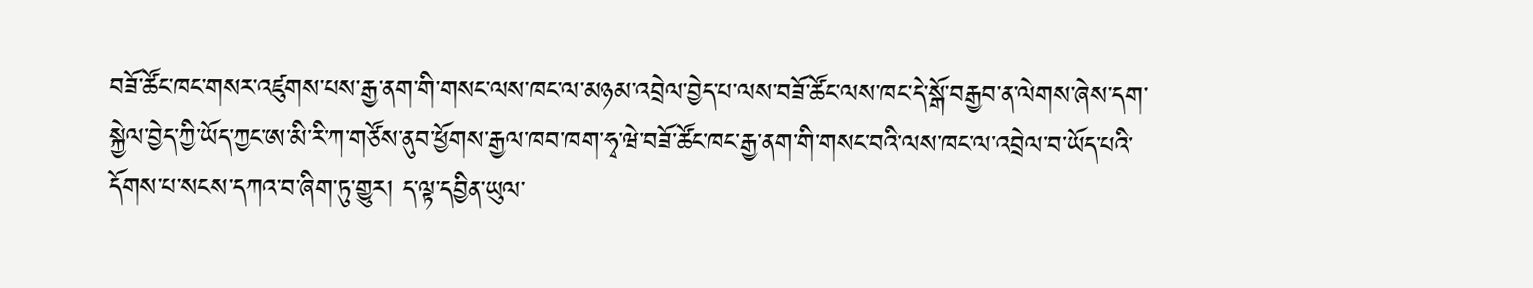བཟོ་ཚོང་ཁང་གསར་འཛུགས་པས་རྒྱ་ནག་གི་གསང་ལས་ཁང་ལ་མཉམ་འབྲེལ་བྱེད་པ་ལས་བཟོ་ཚོང་ལས་ཁང་དེ་སྒོ་བརྒྱབ་ན་ལེགས་ཞེས་དག་སྐྱེལ་བྱེད་ཀྱི་ཡོད་ཀྱང་ཨ་མི་རི་ཀ་གཙོས་ནུབ་ཕྱོགས་རྒྱལ་ཁབ་ཁག་ཧྭ་ཝེ་བཟོ་ཚོང་ཁང་རྒྱ་ནག་གི་གསང་བའི་ལས་ཁང་ལ་འབྲེལ་བ་ཡོད་པའི་དོགས་པ་སངས་དཀའ་བ་ཞིག་ཏུ་གྱུར། ད་ལྟ་དབྱིན་ཡུལ་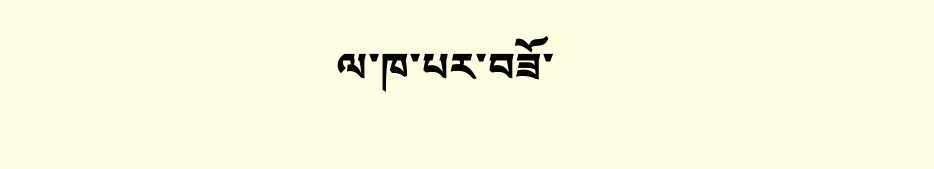ལ་ཁ་པར་བཟོ་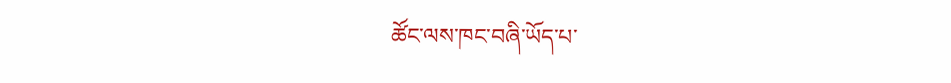ཚོང་ལས་ཁང་བཞི་ཡོད་པ་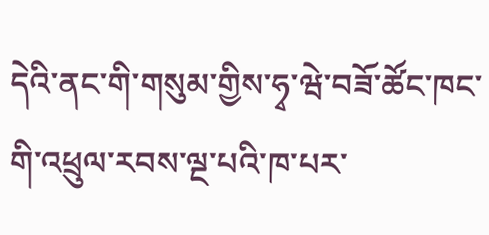དེའི་ནང་གི་གསུམ་གྱིས་ཧྭ་ཝེ་བཟོ་ཚོང་ཁང་གི་འཕྲུལ་རབས་ལྔ་པའི་ཁ་པར་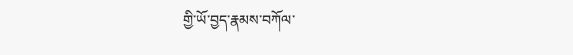གྱི་ཡོ་བྱད་རྣམས་བཀོལ་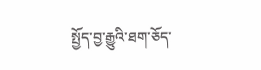སྤྱོད་བྱ་རྒྱུའི་ཐག་ཅོད་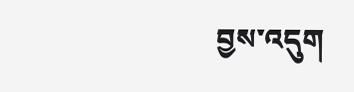བྱས་འདུག